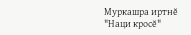Муркашра иртнĕ "Наци кросĕ"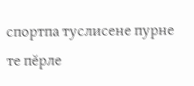спортпа туслисене пурне те пĕрле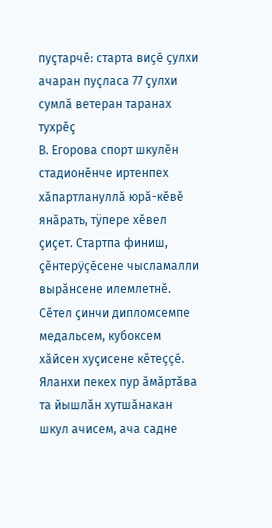пуçтарчĕ: старта виçĕ çулхи ачаран пуçласа 77 çулхи сумлă ветеран таранах тухрĕç
В. Егорова спорт шкулĕн стадионĕнче иртенпех хăпартлануллă юрă-кĕвĕ янăрать, тÿпере хĕвел çиçет. Стартпа финиш, çĕнтерÿçĕсене чысламалли вырăнсене илемлетнĕ. Сĕтел çинчи дипломсемпе медальсем, кубоксем хăйсен хуçисене кĕтеççĕ. Яланхи пекех пур ăмăртăва та йышлăн хутшăнакан шкул ачисем, ача садне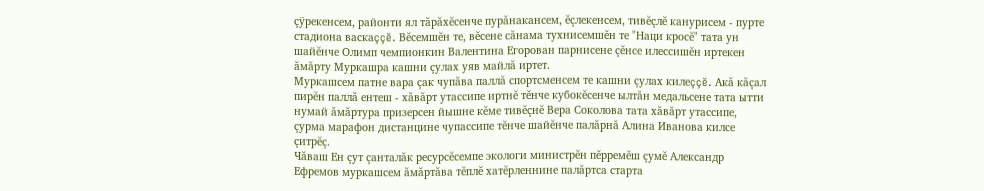çÿрекенсем, районти ял тăрăхĕсенче пурăнакансем, ĕçлекенсем, тивĕçлĕ канурисем - пурте стадиона васкаççĕ. Вĕсемшĕн те, вĕсене сăнама тухнисемшĕн те "Наци кросĕ" тата ун шайĕнче Олимп чемпионкин Валентина Егорован парнисене çĕнсе илессишĕн иртекен ăмăрту Муркашра кашни çулах уяв майлă иртет.
Муркашсем патне вара çак чупăва паллă спортсменсем те кашни çулах килеççĕ. Акă кăçал пирĕн паллă ентеш - хăвăрт утассипе иртнĕ тĕнче кубокĕсенче ылтăн медальсене тата ытти нумай ăмăртура призерсен йышне кĕме тивĕçнĕ Вера Соколова тата хăвăрт утассипе, çурма марафон дистанцине чупассипе тĕнче шайĕнче палăрнă Алина Иванова килсе çитрĕç.
Чăваш Ен çут çанталăк ресурсĕсемпе экологи министрĕн пĕрремĕш çумĕ Александр Ефремов муркашсем ăмăртăва тĕплĕ хатĕрленнине палăртса старта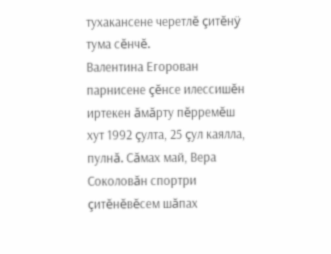тухакансене черетлĕ çитĕнÿ тума сĕнчĕ.
Валентина Егорован парнисене çĕнсе илессишĕн иртекен ăмăрту пĕрремĕш хут 1992 çулта, 25 çул каялла, пулнă. Сăмах май, Вера Соколовăн спортри çитĕнĕвĕсем шăпах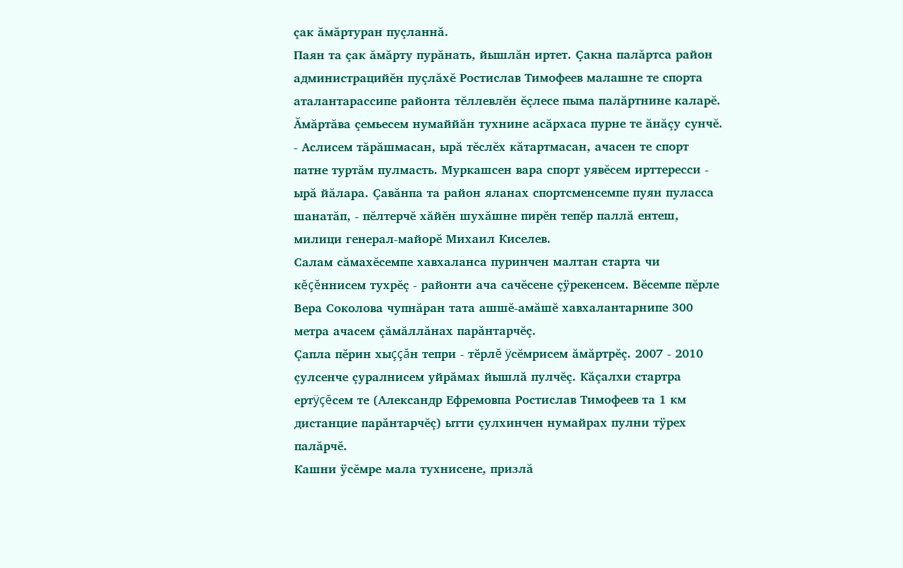çак ăмăртуран пуçланнă.
Паян та çак ăмăрту пурăнать, йышлăн иртет. Çакна палăртса район администрацийĕн пуçлăхĕ Ростислав Тимофеев малашне те спорта аталантарассипе районта тĕллевлĕн ĕçлесе пыма палăртнине каларĕ. Ăмăртăва çемьесем нумаййăн тухнине асăрхаса пурне те ăнăçу сунчĕ.
- Аслисем тăрăшмасан, ырă тĕслĕх кăтартмасан, ачасен те спорт патне туртăм пулмасть. Муркашсен вара спорт уявĕсем ирттересси - ырă йăлара. Çавăнпа та район яланах спортсменсемпе пуян пуласса шанатăп, - пĕлтерчĕ хăйĕн шухăшне пирĕн тепĕр паллă ентеш, милици генерал-майорĕ Михаил Киселев.
Салам сăмахĕсемпе хавхаланса пуринчен малтан старта чи кĕçĕннисем тухрĕç - районти ача сачĕсене çÿрекенсем. Вĕсемпе пĕрле Вера Соколова чупнăран тата ашшĕ-амăшĕ хавхалантарнипе 300 метра ачасем çăмăллăнах парăнтарчĕç.
Çапла пĕрин хыççăн тепри - тĕрлĕ ÿсĕмрисем ăмăртрĕç. 2007 - 2010 çулсенче çуралнисем уйрăмах йышлă пулчĕç. Кăçалхи стартра ертÿçĕсем те (Александр Ефремовпа Ростислав Тимофеев та 1 км дистанцие парăнтарчĕç) ытти çулхинчен нумайрах пулни тÿрех палăрчĕ.
Кашни ÿсĕмре мала тухнисене, призлă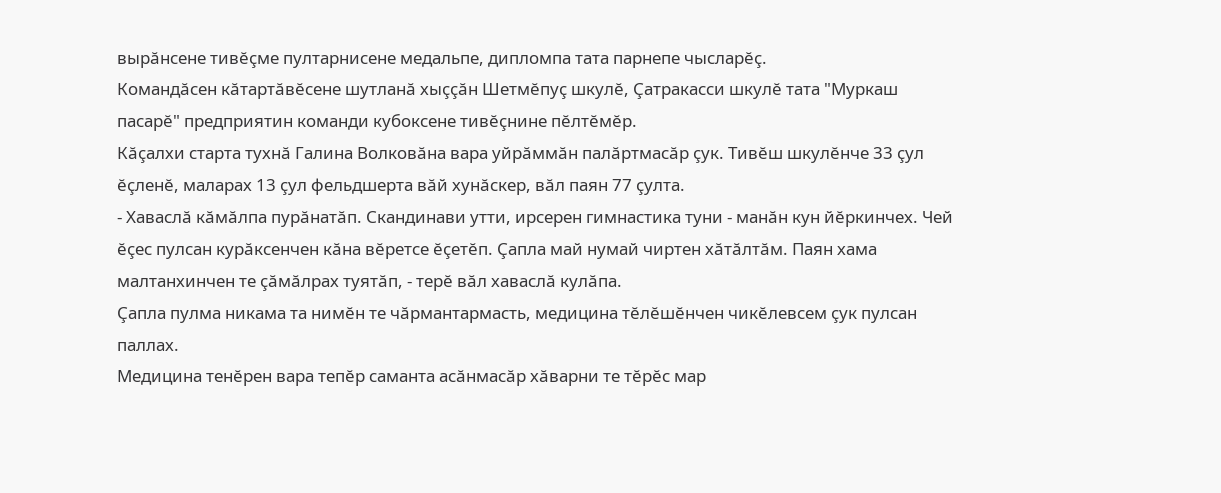вырăнсене тивĕçме пултарнисене медальпе, дипломпа тата парнепе чысларĕç.
Командăсен кăтартăвĕсене шутланă хыççăн Шетмĕпуç шкулĕ, Çатракасси шкулĕ тата "Муркаш пасарĕ" предприятин команди кубоксене тивĕçнине пĕлтĕмĕр.
Кăçалхи старта тухнă Галина Волковăна вара уйрăммăн палăртмасăр çук. Тивĕш шкулĕнче 33 çул ĕçленĕ, маларах 13 çул фельдшерта вăй хунăскер, вăл паян 77 çулта.
- Хаваслă кăмăлпа пурăнатăп. Скандинави утти, ирсерен гимнастика туни - манăн кун йĕркинчех. Чей ĕçес пулсан курăксенчен кăна вĕретсе ĕçетĕп. Çапла май нумай чиртен хăтăлтăм. Паян хама малтанхинчен те çăмăлрах туятăп, - терĕ вăл хаваслă кулăпа.
Çапла пулма никама та нимĕн те чăрмантармасть, медицина тĕлĕшĕнчен чикĕлевсем çук пулсан паллах.
Медицина тенĕрен вара тепĕр саманта асăнмасăр хăварни те тĕрĕс мар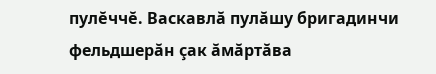пулĕччĕ. Васкавлă пулăшу бригадинчи фельдшерăн çак ăмăртăва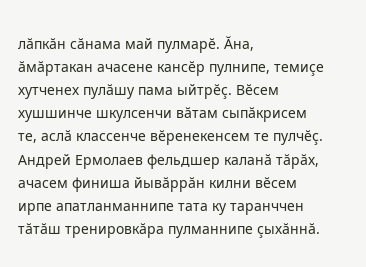лăпкăн сăнама май пулмарĕ. Ăна, ăмăртакан ачасене кансĕр пулнипе, темиçе хутченех пулăшу пама ыйтрĕç. Вĕсем хушшинче шкулсенчи вăтам сыпăкрисем те, аслă классенче вĕренекенсем те пулчĕç.
Андрей Ермолаев фельдшер каланă тăрăх, ачасем финиша йывăррăн килни вĕсем ирпе апатланманнипе тата ку таранччен тăтăш тренировкăра пулманнипе çыхăннă.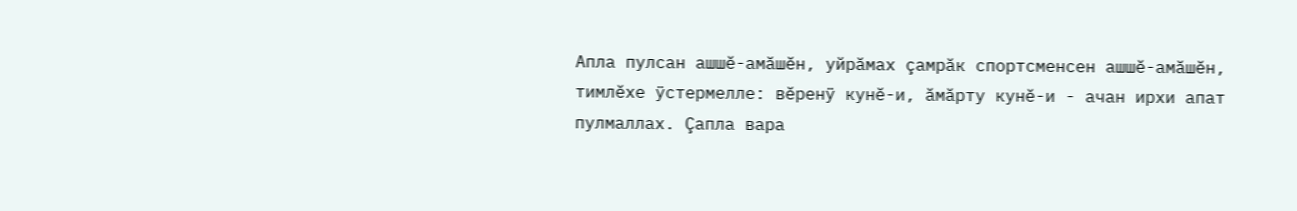Апла пулсан ашшĕ-амăшĕн, уйрăмах çамрăк спортсменсен ашшĕ-амăшĕн, тимлĕхе ÿстермелле: вĕренÿ кунĕ-и, ăмăрту кунĕ-и - ачан ирхи апат пулмаллах. Çапла вара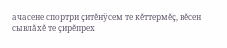ачасене спортри çитĕнÿсем те кĕттермĕç, вĕсен сывлăхĕ те çирĕпрех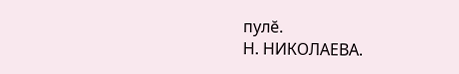пулĕ.
Н. НИКОЛАЕВА.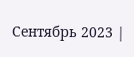Сентябрь 2023 |